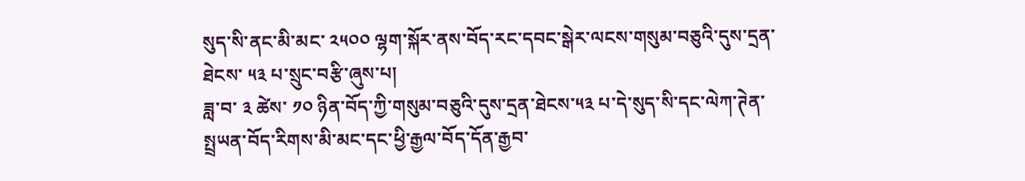སུད་སི་ནང་མི་མང་ ༢༥༠༠ ལྷག་སྐོར་ནས་བོད་རང་དབང་སྒེར་ལངས་གསུམ་བཅུའི་དུས་དྲན་ཐེངས་ ༥༣ པ་སྲུང་བརྩི་ཞུས་པ།
ཟླ་བ་ ༣ ཚེས་ ༡༠ ཉིན་བོད་ཀྱི་གསུམ་བཅུའི་དུས་དྲན་ཐེངས་༥༣ པ་དེ་སུད་སི་དང་ལེཀ་ཊེན་སྤྲཡན་བོད་རིགས་མི་མང་དང་ཕྱི་རྒྱལ་བོད་དོན་རྒྱབ་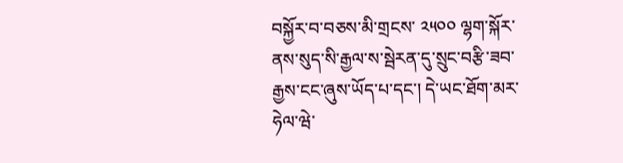བསྐྱོར་བ་བཅས་མི་གྲངས་ ༢༥༠༠ ལྷག་སྐོར་ནས་སུད་སི་རྒྱལ་ས་སྦེརན་དུ་སྲུང་བརྩི་ཟབ་རྒྱས་ངང་ཞུས་ཡོད་པ་དང་། དེ་ཡང་ཐོག་མར་ཧེལ་ཝེ་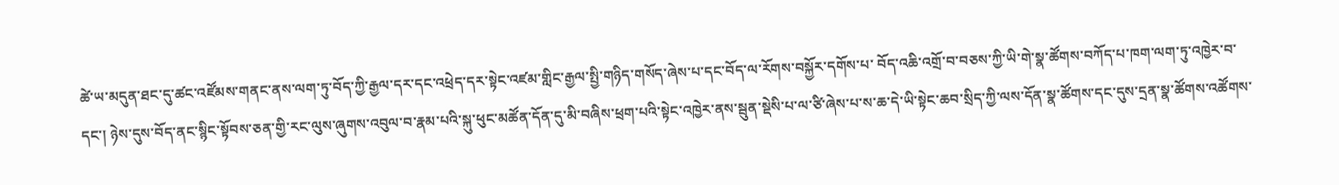ཚེ་ཡ་མདུན་ཐང་དུ་ཚང་འཛོམས་གནང་ནས་ལག་ཏུ་བོད་ཀྱི་རྒྱལ་དར་དང་འཕྲེད་དར་སྟེང་འཛམ་གླིང་རྒྱལ་སྤྱི་གཉིད་གསོད་ཞེས་པ་དང་བོད་ལ་རོགས་བསྐྱོར་དགོས་པ་ བོད་འཆི་འགྲོ་བ་བཅས་ཀྱི་ཡི་གེ་སྣ་ཚོགས་བཀོད་པ་ཁག་ལག་ཏུ་འཁྱེར་བ་དང་། ཉེས་དུས་བོད་ནང་སྙིང་སྟོབས་ཅན་གྱི་རང་ལུས་ཞུགས་འབུལ་བ་རྣམ་པའི་སྐུ་ཕུང་མཚོན་དོན་དུ་མི་བཞིས་ཕྲག་པའི་སྟེང་འཁྱེར་ནས་སྦུན་སྡེསི་པ་ལ་ཙི་ཞེས་པ་ས་ཆ་དེ་ཡི་སྟེང་ཆབ་སྲིད་ཀྱི་ལས་དོན་སྣ་ཚོགས་དང་དུས་དྲན་སྣ་ཚོགས་འཚོགས་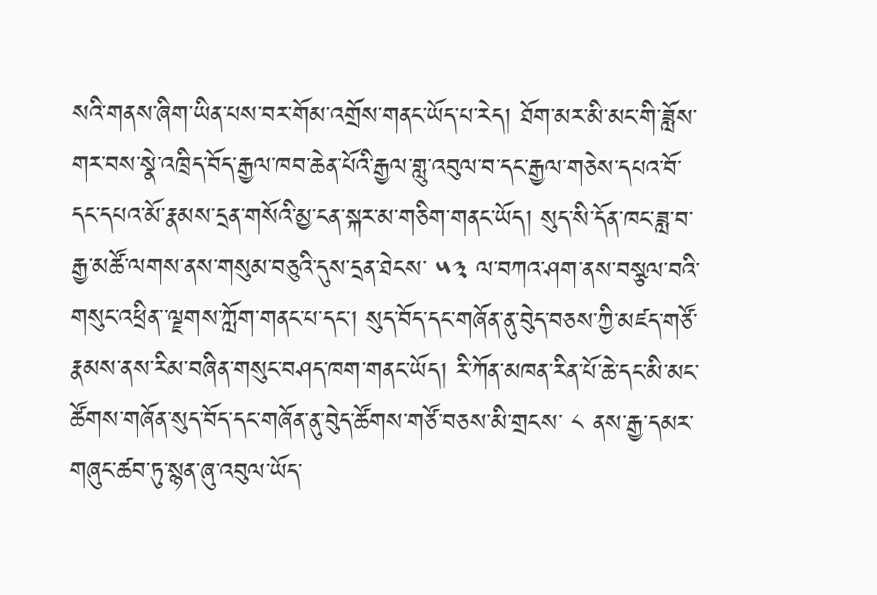སའི་གནས་ཞིག་ཡིན་པས་བར་གོམ་འགྲོས་གནང་ཡོད་པ་རེད། ཐོག་མར་མི་མང་གི་ཟློས་གར་བས་སྣེ་འཁྲིད་བོད་རྒྱལ་ཁབ་ཆེན་པོའི་རྒྱལ་གླུ་འབུལ་བ་དང་རྒྱལ་གཅེས་དཔའ་བོ་དང་དཔའ་མོ་རྣམས་དྲན་གསོའི་མྱ་ངན་སྐར་མ་གཅིག་གནང་ཡོད། སུད་སི་དོན་ཁང་ཟླ་བ་རྒྱ་མཚོ་ལགས་ནས་གསུམ་བཅུའི་དུས་དྲན་ཐེངས་ ༥༣ ལ་བཀའ་ཤག་ནས་བསྩལ་བའི་གསུང་འཕྲིན་་ལྗགས་ཀློག་གནང་པ་དང་། སུད་བོད་དང་གཞོན་ནུ་བེུད་བཅས་ཀྱི་མཛད་གཙོ་རྣམས་ནས་རིམ་བཞིན་གསུང་བཤད་ཁག་གནང་ཡོད། རི་ཀོན་མཁན་རིན་པོ་ཆེ་དང་མི་མང་ཚོགས་གཞོན་སུད་བོད་དང་གཞོན་ནུ་བེུད་ཚོགས་གཙོ་བཅས་མི་གྲངས་ ༨ ནས་རྒྱ་དམར་གཞུང་ཚབ་ཏུ་སྙན་ཞུ་འབུལ་ཡོད་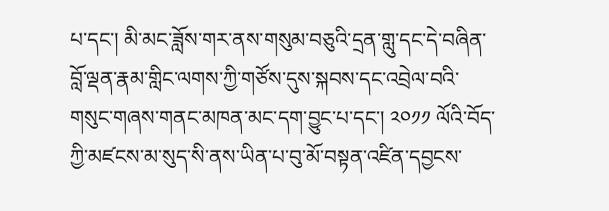པ་དང་། མི་མང་ཟློས་གར་ནས་གསུམ་བཅུའི་དྲན་གླུ་དང་དེ་བཞིན་བློ་ལྡན་རྣམ་གླིང་ལགས་ཀྱི་གཙོས་དུས་སྐབས་དང་འབྲེལ་བའི་གསུང་གཞས་གནང་མཁན་མང་དག་བྱུང་པ་དང་། ༢༠༡༡ ལོའི་བོད་ཀྱི་མཛངས་མ་སུད་སི་ནས་ཡིན་པ་བུ་མོ་བསྟན་འཛིན་དབྱངས་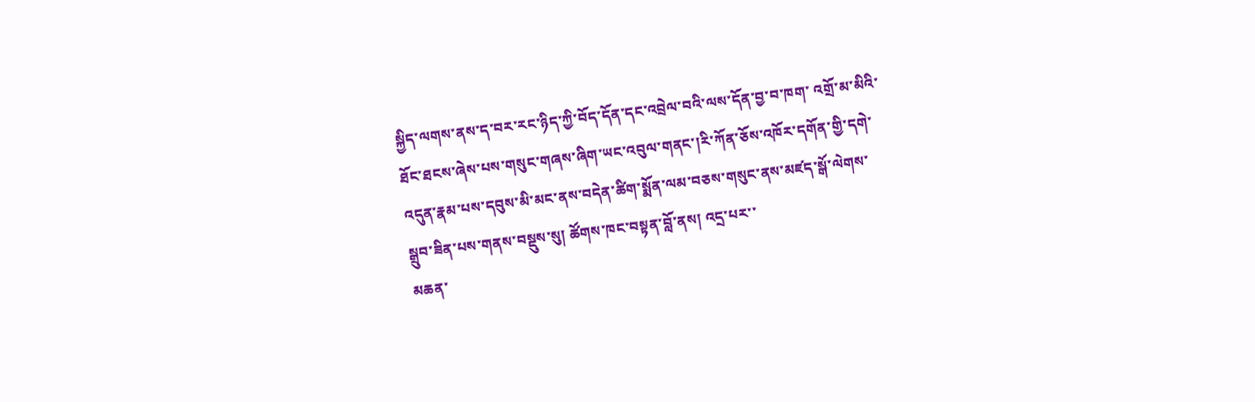སྐྱིད་ལགས་ནས་ད་བར་རང་ཉིད་ཀྱི་བོད་དོན་དང་འབྲེལ་བའི་ལས་དོན་བྱ་བ་ཁག་ འགྲོ་མ་མིའི་ཐོང་ཐངས་ཞེས་པས་གསུང་གཞས་ཞིག་ཡང་འབུལ་གནང་།རི་ཀོན་ཅོས་འཁོར་དགོན་གྱི་དགེ་འདུན་རྣམ་པས་དབུས་མི་མང་ནས་བདེན་ཚིག་སྨོན་ལམ་བཅས་གསུང་ནས་མཛད་སྒོ་ལེགས་སྒྲུབ་ཟིན་པས་གནས་བསྡུས་སུ། ཚོགས་ཁང་བསྟན་བློ་ནས། འདྲ་པར་་
མཆན་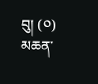བུ། (༠)
མཆན་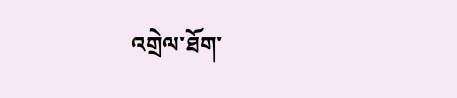འགྲེལ་ཐོག་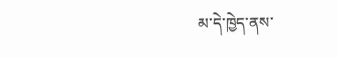མ་དེ་ཁྱེད་ནས་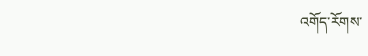འགོད་རོགས་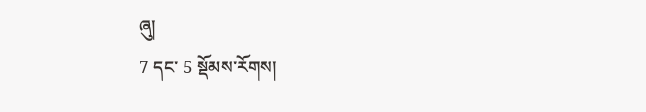ཞུ།
7 དང་ 5 སྡོམས་རོགས།